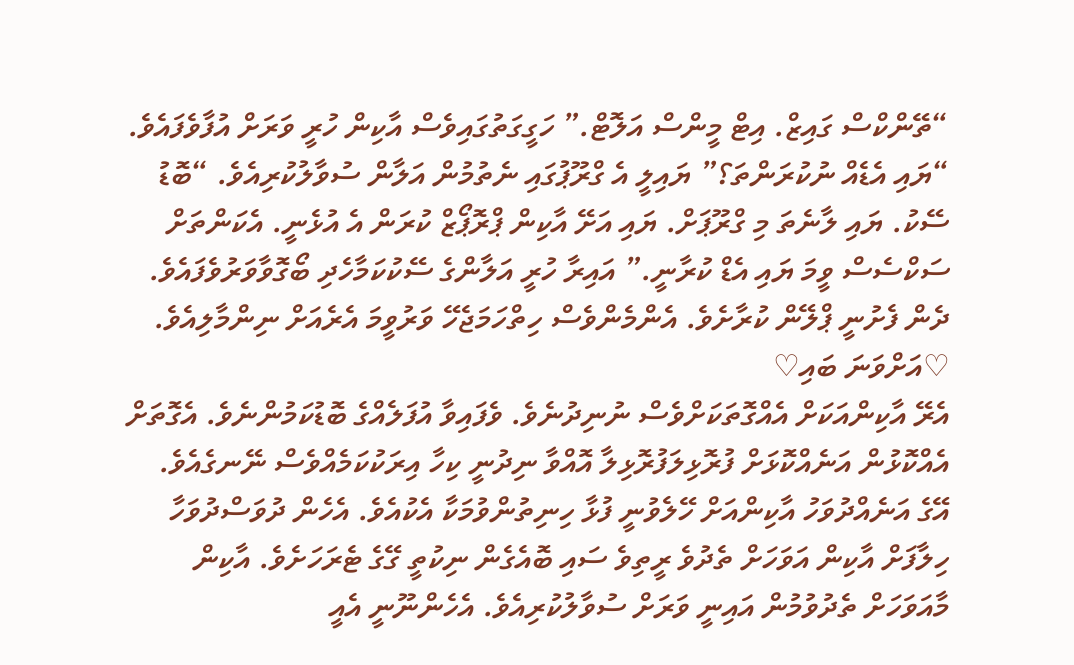“ތޭންކްސް ގައިޒް. އިޓް މީންސް އަލޮޓް.” ހަގީގަތުގައިވެސް އާކިން ހުރީ ވަރަށް އުފާވެފައެވެ. “ޔައި އެޑެއް ނުކުރަންތަ؟” ޔައިލީ އެ ގްރޫޕުގައި ނެތުމުން އަލާން ސުވާލުކުރިއެވެ. “ބޮޑު ސޭކު. ޔައި ލާނެތަ މި ގްރޫޕަށް. ޔައި އަށޭ އާކިން ޕްރޮޕޯޒް ކުރަން އެ އުޅެނީ. އެކަންތަށް ސަކްސެސް ވީމަ ޔައި އެޑް ކުރާނީ.” އައިރާ ހުރީ އަލާންގެ ސޭކުކަމާހެދި ބޯގޮވާވަރުވެފައެވެ. ދެން ފެށުނީ ޕްލޭން ކުރާށެވެ. އެންމެންވެސް ހިތްހަމަޖެހޭ ވަރުވީމަ އެރެއަށް ނިންމާލިއެވެ.
♡އަށްވަނަ ބައި♡
އެރޭ އާކިންއަކަށް އެއްގޮތަކަށްވެސް ނުނިދުނެވެ. ވެފައިވާ އުފަލެއްގެ ބޮޑުކަމުންނެވެ. އެގޮތަށް އެއްކޮޅުން އަނެއްކޮޅަށް ފުރޮޅިލަފުރޮޅިލާ އޮއްވާ ނިދުނީ ކިހާ އިރަކުކަމެއްވެސް ނޭނގެއެވެ.
އޭގެ އަނެއްދުވަހު އާކިންއަށް ހޭލެވުނީ ފުޅާ ހިނިތުންވުމަކާ އެކުއެވެ. އެހެން ދުވަސްދުވަހާ ހިލާފަށް އާކިން އަވަހަށް ތެދުވެ ރީތިވެ ސައި ބޮއެގެން ނިކުތީ ގޭގެ ޓެރަހަށެވެ. އާކިން މާއަވަހަށް ތެދުވުމުން އައިނީ ވަރަށް ސުވާލުކުރިއެވެ. އެހެންނޫނީ އެއީ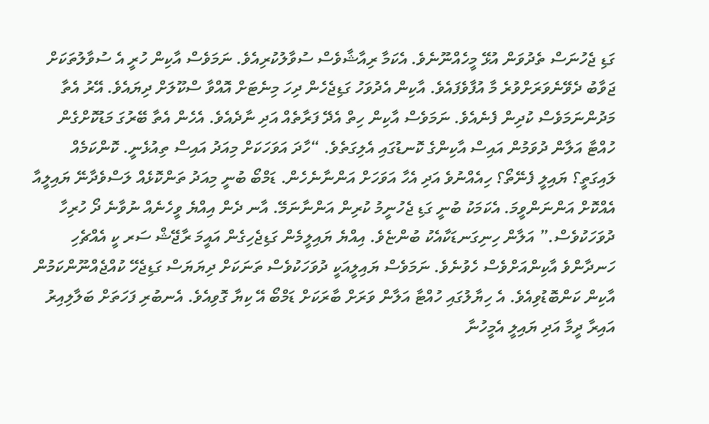ގަޑި ޖެހުނަސް ތެދުވަން އުޅޭ މީހެއްނޫނެވެ. އެކަމާ ރިއާޝާވެސް ސުވާލުކުރިއެވެ. ނަމަވެސް އާކިން ހުރީ އެ ސުވާލުތަކަށް ޖަވާބު ދެވޭނެވަރަށްވުރެ މާ އުފާވެފައެވެ. އާކިން އެދުވަހު ގަޑިޖެހެން ދިހަ މިނެޓަށް އޮއްވާ ސްކޫލަށް ދިޔައެވެ. އޭރު އެތާ މަދުންނަމަވެސް ކުދިން ފެނެއެވެ. ނަމަވެސް އާކިން ހިތް އެދޭ ފަރާތެއް އަދި ނާދެއެވެ. އެހެން އެތާ ބޭރުގަ މަޑުކޮށްގެން ހުއްޓާ އަލާން ދުވަމުން އައިސް އާކިންގެ ކޮނޑުގައި އެލިގަތެވެ. “ހާދަ އަވަހަކަށް މިއަދު އައިސް ތިއުޅެނީ. ކޮންކަމެއް ލައިގަތީ؟ ޔައިލީ ފެނޭތޯ؟ ހިއެއްނުވެ އަދި އެހާ އަވަހަށް އަންނާނެހެން. ޑަމްބޯ ބުނީ މިއަދު ތަންކޮޅެއް ލަސްވެދާނޭ ޔައިލީއާ އެއްކޮށް އަންނަންވީމަ. އެކަމަކު ބުނީ ގަޑި ޖެހުނީމު ކުރިން އަންނާނަމޭ. އާނ ދެން އިއްޔެ ވީހެނެއް ނުވާނެ ދޯ ހުރިހާ ދުވަހަކުވެސް.” އަލާން ހިނިގަނޑަކާއެކު ބުންޏެވެ. އިއްޔެ ޔައިލީމެން ގަޑިޖެހިގެން އައީމަ ރާޖޭޝް ސަރ ކީ އެއްޗެހި ހަނދާންވެ އާކިންއަށްވެސް ހެވުނެވެ. ނަމަވެސް ޔައިލީއަކީ ދުވަހަކުވެސް ތަނަކަށް ދިޔަޔަސް ގަޑިޖެހޭ ކުއްޖެއްނޫންކަމުން އާކިން ކަންބޮޑުވިއެވެ. އެ ހިޔާލުގައި ހުއްޓާ އަލާން ވަރަށް ބާރަކަށް ޑަމްބޯ އޭ ކިޔާ ގޮވިއެވެ. އެނބުރި ފަހަތަށް ބަލާލިއިރު އައިރާ ދީމާ އަދި ޔައިލީ އެމީހުނާ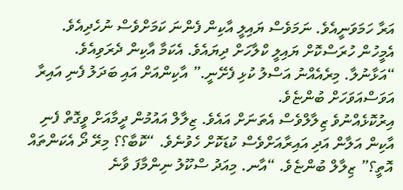އަރާ ހަމަވަނީއެވެ. ނަމަވެސް ޔައިލީ އާކިން ފެންނަ ކަމަށްވެސް ނުހެދިއެވެ. އެމީހުން ހުރަސްކޮށް ޔައިލީ ކްލާހަށް ދިޔައެވެ. އެކަމާ އާކިން ދެރަވިއެވެ. “އަޅާނުލާ. މިރެއެއްނު އަސްލު ކުޅި ފެށޭނީ.” އާކިންއަށް އައި ބަދަލު ފެނި އައިރާ އަވަސްއަވަހަށް ބުންޏެވެ.
އިރުކޮޅެއްނުވެ ޒިލާލްވެސް އެތަނަށް އައެވެ. ޒިލާލް އައުމުން ދީމާއަށް ވީގޮތް ފެނި އާކިން އަލާން އަދި އައިރާއަށްވެސް ކުޑަކޮށް ހެވުނެވެ. “ކޮބާ؟؟ މިރޭ ދޯ އެކަންތައް އޮތީ؟” ޒިލާލް ބުންޏެވެ. “އާނ. މިއަދު ސްކޫލު ނިންމާފަ ވާނެ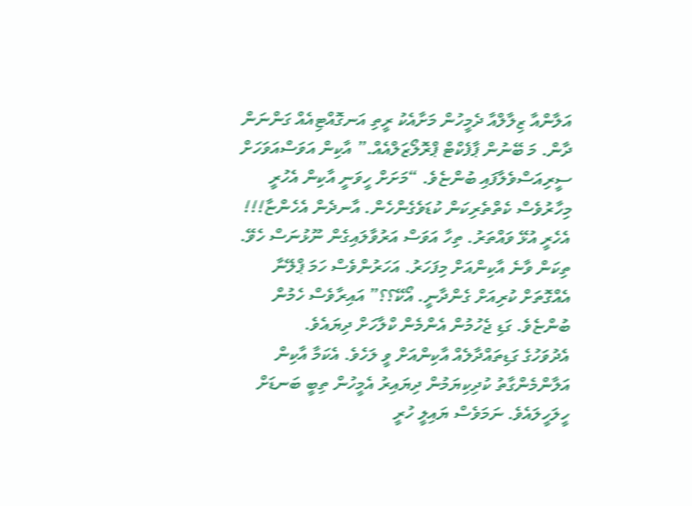އަލާންއާ ޒިލާލްއާ ދެމީހުން މަށާއެކު ރީތި އަނގޮއްޓިއެއް ގަންނަން ދާން. މަ ބޭނުން ޕާފެކްޓް ޕްރޮލޯޒަލްއެއް.” އާކިން އަވަސްއަވަހަށް ސީރިއަސްވެލާފައި ބުންޏެވެ. “މަށަށް ހީވަނީ އާކިން އެހުރީ މިހާރުވެސް ކެތްތެރިކަން ކުޑަވެގެންހެން. އާނދެން އެހެންޏާ!!! އެހެރީ އުޅޭ ވައްތަރު. ތިހާ އަވަސް އަރުވާލައިގެން ނޫޅުނަސް ހެވޭ. ތިކަން ވާނެ އާކިންއަށް މިފަހަރު. އަހަރުންވެސް ހަމަ ޕްލޭނާ އެއްގޮތަށް ކުރިއަށް ގެންދާނީ. އޯކޭ؟؟” އައިރާވެސް ހެމުން ބުންޏެވެ. ގަޑި ޖެހުމުން އެންމެން ކްލާހަށް ދިޔައެވެ.
އެދުވަހުގެ ގަޑިތައްދާލެއް އާކިންއަށް ވީ ލަހެވެ. އެކަމާ އާކިން އަލާންމެންގާތު ކުދިކިޔަމުން ދިޔައިރު އެމީހުން ތިބީ ބަނޑަށް ހީލަހީލައެވެ. ނަމަވެސް ޔައިލީ ހުރީ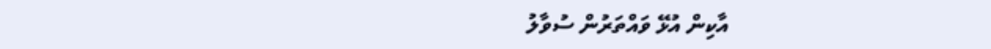އާކިން އުޅޭ ވައްތަރުން ސުވާލު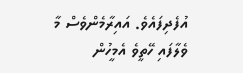އުފެދިފައެވެ. އައިރާމެންވެސް މާ ވެލާފައި ހޭތީވެ އެމީހުން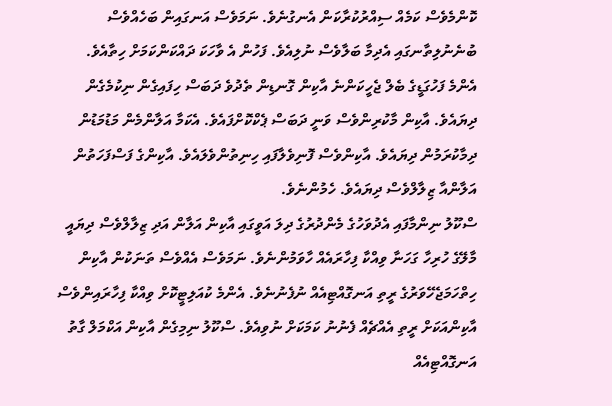ކޮންމެވެސް ކަމެއް ސިއްރުކުރާކަން އެނގުނެވެ. ނަމަވެސް އަނގައިން ބަހެއްވެސް ބުނެނުލިތާނގައި އެދިމާ ބަލާވެސް ނުލިއެވެ. ފަހުން އެ ވާހަކަ ދައްކަންކަމަށް ހިތާއެވެ.
އެންމެ ފަހުގަޑީގެ ބެލް ޖެހީކަންނެ އާކިން ގޮނޑިން ތެދުވެ ދަބަސް ހިފައިގެން ނިކުމެގެން ދިޔައެވެ. އާކިން މާކުރިންވެސް ވަނީ ދަބަސް ޕެކްކޮށްފައެވެ. އެކަމާ އަލާންމެން މަޑުމަޑުން ދިމާކުރަމުން ދިޔައެވެ. އާކިންވެސް ފޮނިވެލާފައި ހިނިތުންވެލައެވެ. އާކިންގެ ފަސްފަހަތުން އަލާންއާ ޒިލާލްވެސް ދިޔައެވެ. ހެމުންނެވެ.
ސްކޫލު ނިންމާފައި އެދުވަހުގެ މެންދުރުގެ ދިލަ އަވީގައި އާކިން އަލާން އަދި ޒިލާލްވެސް ދިޔައީ މާލޭގެ ހުރިހާ ގަހަނާ ވިއްކާ ފިހާރައެއް ހާވަމުންނެވެ. ނަމަވެސް އެއްވެސް ތަނަކުން އާކިން ހިތްހަމަޖެހޭވަރުގެ ރީތި އަނގޮއްޓިއެއް ނުފެނުނެވެ. އެންމެ ކުއަލިޓީކޮށް ވިއްކާ ފިހާރައިންވެސް އާކިންއަކަށް ރީތި އެއްޗެއް ފެނުނު ކަމަކަށް ނުވިއެވެ. ސްކޫލު ނިމިގެން އާކިން އަކްމަލް ގާތު އަނގޮއްޓިއެއް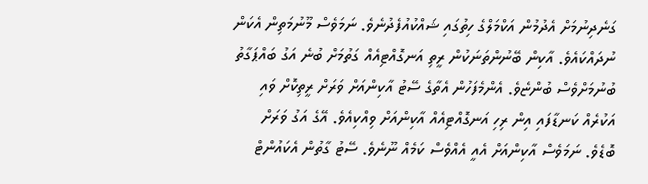ގަނެދިނުމަށް އެދުމުން އަކްމަލްގެ ހިތުގައި ޝައްކުއުފެދުނެވެ. ނަމަވެސް މޫނުމަތިން އެކަން ނުދައްކައެވެ. އާކިން ބޭނުންތަނަކުން ރީތި އަނގޮއްޓިއެއް ގަތުމަށް ބުނެ އަގު ބައްޕަގާތު ބުނުމަށްވެސް ބުންޏެވެ. އެންމެފަހުން އެތާގެ ސޭޓު އާކިންއަށް ވަރަށް ރީތިކޮށް ވައި އަކުރެއް ކަނޑާފައި އިން ރިހި އަނގޮއްޓިއެއް އާކިންއަށް ވިއްކިއެވެ. އޭގެ އަގު ވަރަށް ބޮޑެވެ. ނަމަވެސް އާކިންއަށް އެއީ އެއްވެސް ކަމެއް ނޫނެވެ. ސޭޓު ގާތުން އެކައުންޓް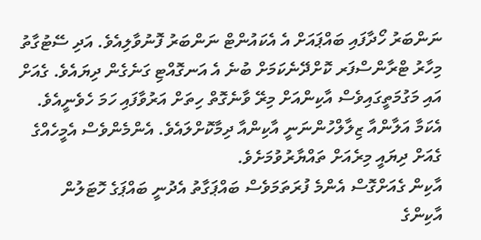ނަންބަރު ހޯދާފައި ބައްޕައަށް އެ އެކައުންޓް ނަންބަރު ފޮނުވާލިއެވެ. އަދި ސޭޓުގާތު މިހާރު ޓްރާންސްފަރ ކޮށްދޭނެކަމަށް ބުނެ އެ އަނގޮއްޓި ގަނެގެން ދިޔައެވެ. ގެއަށް އައި މަގުމަތީގައިވެސް އާކިންއަށް މިރޭ ވާނެގޮތް ހިތަށް އަރުވާފައި ހަމަ ހެވެނީއެވެ. އެކަމާ އަލާންއާ ޒިލާލްހުންނަނީ އާކިންއާ ދިމާކޮށްލައެވެ. އެންމެންވެސް އެމީހެއްގެ ގެއަށް ދިޔައީ މިރެއަށް ތައްޔާރުވުމަށެވެ.
އާކިން ގެއަށްގޮސް އެންމެ ފުރަތަމަވެސް ބައްޕަގާތު އެދުނީ ބައްޕަގެ ހޮޓަލުން އާކިންގެ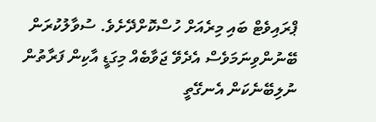ޕްރައިވެޓް ބައި މިރެއަށް ހުސްކޮށްދޭށެވެ. ސުވާލުކުރަން ބޭނުންވިނަމަވެސް އެދެވޭ ޖަވާބެއް މިގަޑީ އާކިން ފަރާތުން ނުލިބޭނެކަން އެނގޭތީ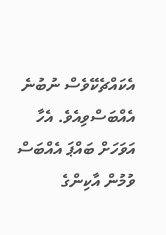އެކައްޗެކޭވެސް ނުބުނެ އެއްބަސްވިއެވެ. އެހާ އަވަހަށް ބައްޕަ އެއްބަސް ވުމުން އާކިންގެ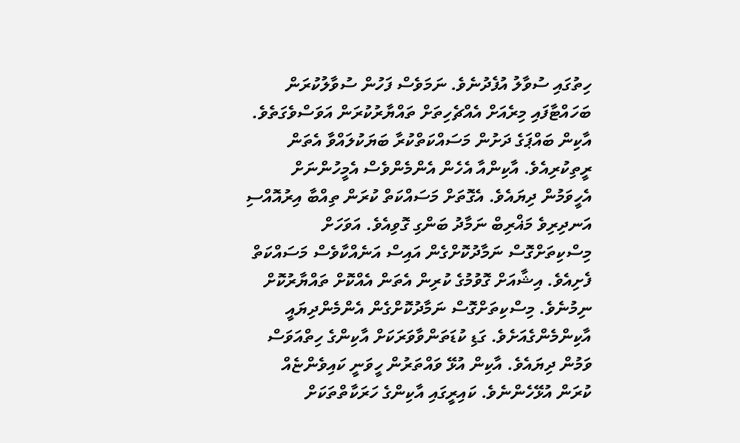ހިތުގައި ސުވާލު އުފެދުނެވެ. ނަމަވެސް ފަހުން ސުވާލުކުރަން ބަހައްޓާފައި މިރެއަށް އެއްޗެހިތަށް ތައްޔާރުކުރަން އަވަސްވެގަތެވެ.
އާކިން ބައްޕަގެ ދަށުން މަސައްކަތްކުރާ ބަޔަކުލައްވާ އެތަން ރީތިކުރިއެވެ. އާކިންއާ އެހެން އެންމެންވެސް އެމީހުންނަށް އެހީވަމުން ދިޔައެވެ. އެގޮތަށް މަސައްކަތް ކުރަން ތިއްބާ އިރުއޮއްސި އަނދިރިވެ މަޣްރިބް ނަމާދު ބަންގި ގޮވިއެވެ. އަވަހަށް މިސްކިތަށްގޮސް ނަމާދުކޮށްގެން އައިސް އަނެއްކާވެސް މަސައްކަތް ފެށިއެވެ. އިޝާއަށް ގޮވުމުގެ ކުރިން އެތަން އެއްކޮށް ތައްޔާރުކޮށް ނިމުނެވެ. މިސްކިތަށްގޮސް ނަމާދުކޮށްގެން އެންމެންދިޔައީ އާކިންމެންގެއަށެވެ. ގަޑި ކުޑަތަންވާވަރަކަށް އާކިންގެ ހިތްއަވަސް ވަމުން ދިޔައެވެ. އާކިން އުޅޭ ވައްތަރުން ހީވަނީ ކައިވެންޏެއް ކުރަން އުޅޭހެންނެވެ. ކައިރީގައި އާކިންގެ ހަރަކާތްތަކަށް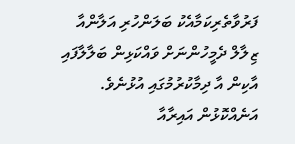ފަރުވާތެރިކަމާއެކު ބަލަންހުރި އަލާންއާ ޒިލާލް ދެމީހުންނަށް ވައްކަޅިން ބަލާލާފައި އާކިން އާ ދިމާކުރުމުގައި އުޅުނެވެ. އަނެއްކޮޅުން އައިރާއާ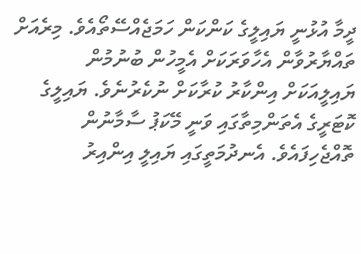ދީމާ އުޅުނީ ޔައިލީގެ ކަންކަން ހަމަޖެއްސޭތޯއެވެ. މިރެއަށް ތައްޔާރުވާން އެހާވަރަކަށް އެމީހުން ބުނުމުން ޔައިލީއަކަށް އިންކާރު ކުރާކަށް ނުކެރުނެވެ. ޔައިލީގެ ކޮޓަރީގެ އެތަންމިތާގައި ވަނީ މޭކަޕު ސާމާނުން ތޮއްޖެހިފައެވެ. އެނދުމަތީގައި ޔައިލީ އިންއިރު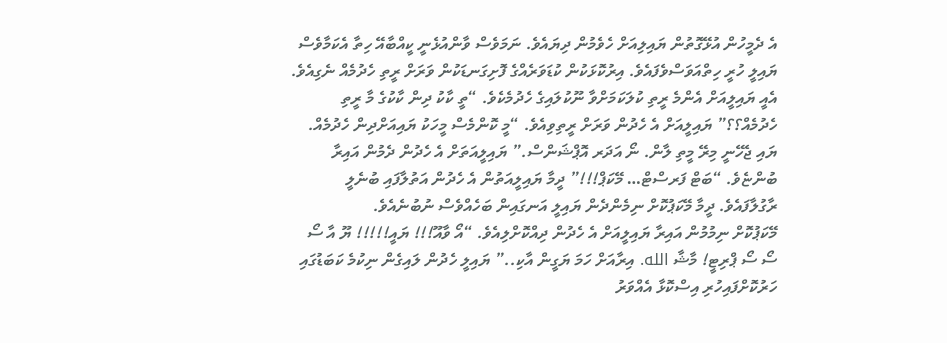އެ ދެމީހުން އުޅޭގޮތުން ޔައިލިއަށް ހެވެމުން ދިޔައެވެ. ނަމަވެސް ވާންއުޅެނީ ކީއްބާއޭ ހިތާ އެކަމާވެސް ޔައިލީ ހުރީ ހިތްއަވަސްވެފައެވެ. އިރުކޮޅަކުން ކުޑަވަރެއްގެ ފޮށިގަނޑަކުން ވަރަށް ރީތި ހެދުމެއް ނެގިއެވެ. އެއީ ޔައިލީއަށް އެންމެ ރީތި ކުލަކަމަށްވާ ނޫކުލައިގެ ހެދުމެކެވެ. “ތީ ކާކު ދިން ކާކުގެ މާ ރީތި ހެދުމެއް؟؟” ޔައިލީއަށް އެ ހެދުން ވަރަށް ރީތިވިއެވެ. “މީ ކޮންމެސް މީހަކު ޔައިއަށްދިން ހެދުމެއް. ޔައި ޖެހޭނީ މިރޭ މީތި ލާން. ނޯ އަދަރ އޮޕްޝަންސް.” ޔައިލީއަތަށް އެ ހެދުން ދެމުން އައިރާ ބުންޏެވެ. “ބަޓް ފަރސްޓް… މޭކަޕް!!!” ދީމާ ޔައިލީއަތުން އެ ހެދުން އަތުލާފައި ބުނެލީ ރާގުލާފައެވެ. ދީމާ މޭކަޕުކޮށް ނިމެންދެން ޔައިލީ އަނގައިން ބަހެއްވެސް ނުބުނެއެވެ.
މޭކަޕުކޮށް ނިމުމުން އައިރާ ޔައިލީއަށް އެ ހެދުން ދިއްކޮށްލިއެވެ. “އޯ ވާއޫ!!! ޔައީ!!!!! ޔޫ އާ ސޯ ސޯ ސޯ ޕްރިޓީ! މާޝާ الله. އިރާއަށް ހަމަ ޔަގީން އާކި..” ޔައިލީ ހެދުން ލައިގެން ނިކުމެ ކަބަޑުގައި ހަރުކޮށްފައިހުރި އިސްކޮޅާ އެއްވަރު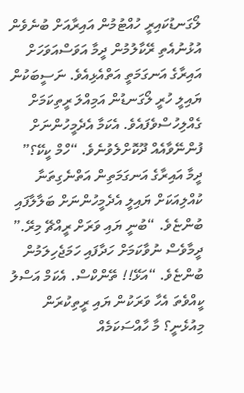ލޯގަނޑުކައިރީ ހުއްޓުމުން އައިރާއަށް ބުނެވެން އުޅުނުއެތި ރޭކާލުމުން ދީމާ އަވަސްއަވަހަށް އައިރާގެ އަނގަމަތީ އަތްއެޅިއެވެ. ނަސީބަކުން ޔައިލީ ހުރީ ލޯގަނޑުން އަމިއްލަ ރީތިކަމަށް ގެއްލިހުސްވެފައެވެ. އެކަމާ އެދެމީހުންނަށް ފުންނޭވާއެއް ދޫކޮށްލެވުނެވެ. “ހްމް ކީކޭ؟” ދީމާ އައިރާގެ އަނގަމަތިން އަތްނެގިތަނާ ކުއްލިއަކަށް ޔައިލީ އެދެމީހުންނަށް ބަލާލާފައި ބުންޏެވެ. “ބުނީ ޔައި ވަރަށް ރީއްޗޭ މިރޭ.” ދީމާވެސް ނުވާކަމަށް ހަދާފައި ހަމަޖެހިލަމުން ބުންޏެވެ. “އަޅޭ!! ތޭންކްސް. އެކަމް އަސްލު ކީއްވެތަ އެހާ ވަރަކުން ޔައި ރީތިކުރަން މިއުޅެނީ؟ މާ ހާއްސަކަމެއް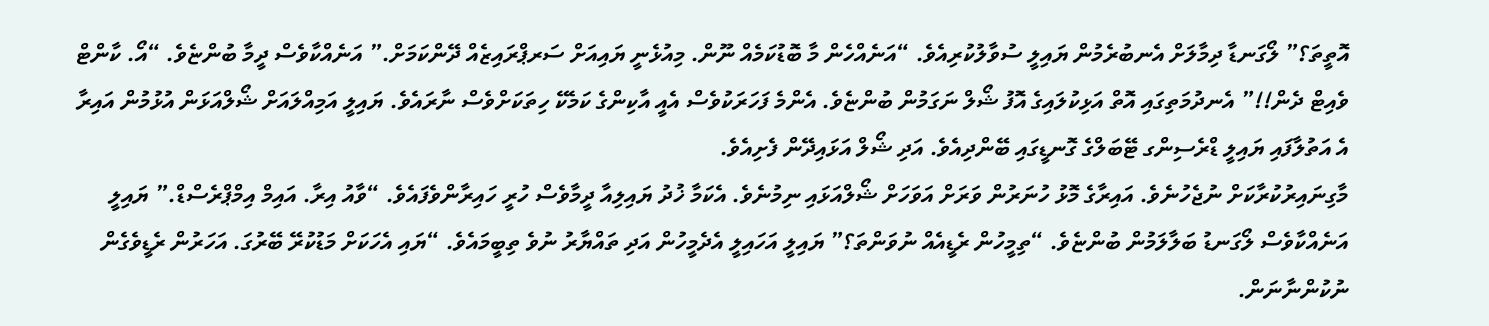އޮތީތަ؟” ލޯގަނޑާ ދިމާލަށް އެނބުރެމުން ޔައިލީ ސުވާލުކުރިއެވެ. “އަނެއްހެން މާ ބޮޑުކަމެއް ނޫން. މިއުޅެނީ ޔައިއަށް ސަރޕްރައިޒެއް ދޭންކަމަށް.” އަނެއްކާވެސް ދީމާ ބުންޏެވެ. “އޯ. ކާންޓް ވެއިޓް ދެން!!” އެނދުމަތިގައި އޮތް އަޅިކުލައިގެ އޮފު ޝޯލް ނަގަމުން ބުންޏެވެ. އެންމެ ފަހަރަކުވެސް އެއީ އާކިންގެ ކަމެކޭ ހިތަކަށްވެސް ނާރައެވެ. ޔައިލީ އަމިއްލައަށް ޝޯލްއަޅަން އުޅުމުން އައިރާ އެ އަތުލާފައި ޔައިލީ ޑްރެސިންގ ޓޭބަލްގެ ގޮނޑީގައި ބޭންދިއެވެ. އަދި ޝޯލް އަޅައިދޭން ފެށިއެވެ.
މާގިނައިރުކުރާކަށް ނުޖެހުނެވެ. އައިރާގެ މޮޅު ހުނަރުން ވަރަށް އަވަހަށް ޝޯލްއަޅައި ނިމުނެވެ. އެކަމާ ޚުދު ޔައިލިއާ ދީމާވެސް ހުރީ ހައިރާންވެފައެވެ. “ވާއު އިރާ. އައިމް އިމްޕްރެސްޑް.” ޔައިލީ އަނެއްކާވެސް ލޯގަނޑު ބަލާލަމުން ބުންޏެވެ. “ތިމީހުން ރެޑީއެއް ނުވަންތަ؟” ޔައިލީ އަހައިލީ އެދެމީހުން އަދި ތައްޔާރު ނުވެ ތިބީމައެވެ. “ޔައި އެހަކަށް މަޑުކުރޭ ބޭރުގަ. އަހަރުން ރެޑީވެގެން ނުކުންނާނަން.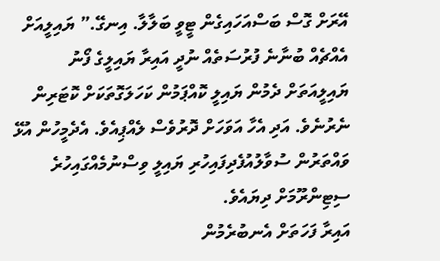އޭރަށް ގޮސް ބަސްއަހައިގެން ޓީވީ ބަލާލާ. އިނގޭ.” ޔައިލީއަށް އެއްޗެއް ބުނާނެ ފުރުސަތެއް ނުދީ އައިރާ ޔައިލީގެ ފޯނު ޔައިލީއަތަށް ދެމުން ޔައިލީ ކޮއްޕަމުން ކަހަލަގޮތަކަށް ކޮޓަރިން ނެރުނެވެ. އަދި އެހާ އަވަހަށް ދޮރުވެސް ލެއްޕިއެވެ. އެދެމީހުން އުޅޭ ވައްތަރުން ސުވާލުއުފެދިފައިހުރި ޔައިލީ ވިސްނުމެއްގައިހުރެ ސިޓިންރޫމަށް ދިޔައެވެ.
އައިރާ ފަހަތަށް އެނބުރެމުން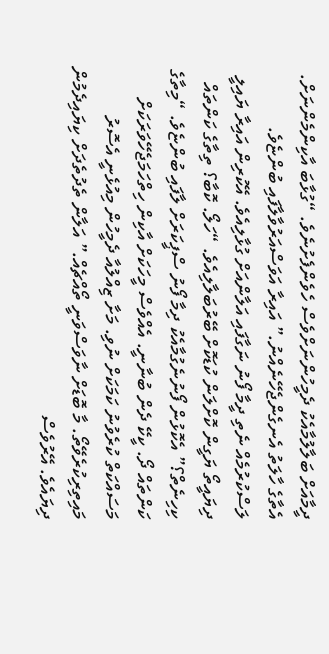ދީމާއަށް ބަލާލުމާއެކު ދެމީހުންނަށްވެސް ހެވެންފެށުނެވެ. “ގުޅާބަ އާކިންމެންނަށް. އެތާގެ ހާލަތު އެނގެންޖެހޭނެއްނު.” އައިރާ އަވަސްއަރުވާލާފައި ބުންޏެވެ. ލަސްކުރުމެއް ނެތި ދީމާ ފޯނު ނަގާފައި އަލާންއަށް ގުޅާލިއެވެ. އޭކުރިން އައިރާ ޔައިލީ ދިޔައީތޯ ޔަގީން ކޮށްލަން ކުޑަކޮށް ބޭރުބަލާލިއެވެ. “ހަލޯ. ކޮބާ؟ ތިތާގެ ކަންތައް ކިހިނެތް؟” އެކޮޅުން ފޯނުނެގުމާއެކު ދިމާ ފޯނު ސްޕީކަރަށް ލާފައި ބުންޏެވެ. “މިތާގެ ކަންތައް ދޯ. ކީކޭ ދެން ބުނާނީ. އެއްވެސް މީހަކަށް އާކިން ހިތްހަމަޖެހޭވަރަކަށް މަސައްކަތް ކުރެވުނު ކަމަކަށް ނުވި. މަށާ ޒިއްލުއާ ދެމީހުން މިއުޅެނީ އެސޮރު މައިތިރިކުރެވޭތޯ. މާ ބޮޑަށް ނާވަސްވަނީ ތޯއްޗެއް.” އަލާން ތެދުތެދަށް ކިޔައިދެމުން ދިޔައެވެ. އޭރުވެސް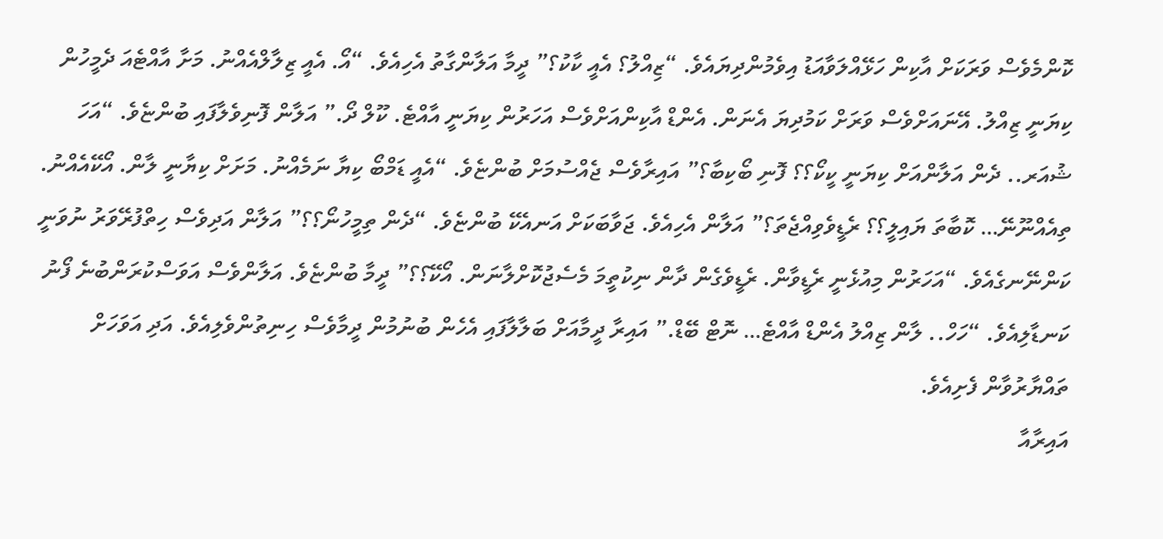ކޮންމެވެސް ވަރަކަށް އާކިން ހަޅޭއްލަވާއަޑު އިވެމުންދިޔައެވެ. “ޒިއްލު؟ އެއީ ކާކު؟” ދީމާ އަލާންގާތު އެހިއެވެ. “އޯ. އެއީ ޒިލާލްއެއްނު. މަށާ އާއްޓެއަ ދެމީހުން ކިޔަނީ ޒިއްލު. އޭނައަށްވެސް ވަރަށް ކަމުދިޔަ އެނަން. އެންޑް އާކިންއަށްވެސް އަހަރުން ކިޔަނީ އާއްޓެ. ކޫލް ދޯ.” އަލާން ފޮނިވެލާފައި ބުންޏެވެ. “އަހަ ޝުއަރ.. ދެން އަލާންއަށް ކިޔަނީ ކީކޯ؟؟ ފޮނި ބޯކިބާ؟” އައިރާވެސް ޖެއްސުމަށް ބުންޏެވެ. “އެއީ ޑަމްބޯ ކިޔާ ނަމެއްނު. މަށަށް ކިޔާނީ ލާން. އޯކޭއެއްނު. ތިއެއްނޫނޭ… ކޮބާތަ ޔައިލީ؟؟ ރެޑީވެވިއްޖެތަ؟” އަލާން އެހިއެވެ. ޖަވާބަކަށް އަނއެކޭ ބުންޏެވެ. “ދެން ތިމީހުނޯ؟؟” އަލާން އަދިވެސް ހިތްފުރޭވަރު ނުވަނީ ކަންނޭނގެއެވެ. “އަހަރުން މިއުޅެނީ ރެޑީވާން. ރެޑީވެގެން ދާން ނިކުތީމަ މެސެޖުކޮށްލާނަން. އޯކޭ؟؟” ދީމާ ބުންޏެވެ. އަލާންވެސް އަވަސްކުރަންބުނެ ފޯނު ކަނޑާލިއެވެ. “ހަހް.. ލާން ޒިއްލު އެންޑް އާއްޓެ… ނޮޓް ބޭޑް.” އައިރާ ދީމާއަށް ބަލާލާފައި އެހެން ބުނުމުން ދީމާވެސް ހިނިތުންވެލިއެވެ. އަދި އަވަހަށް ތައްޔާރުވާން ފެށިއެވެ.
އައިރާއާ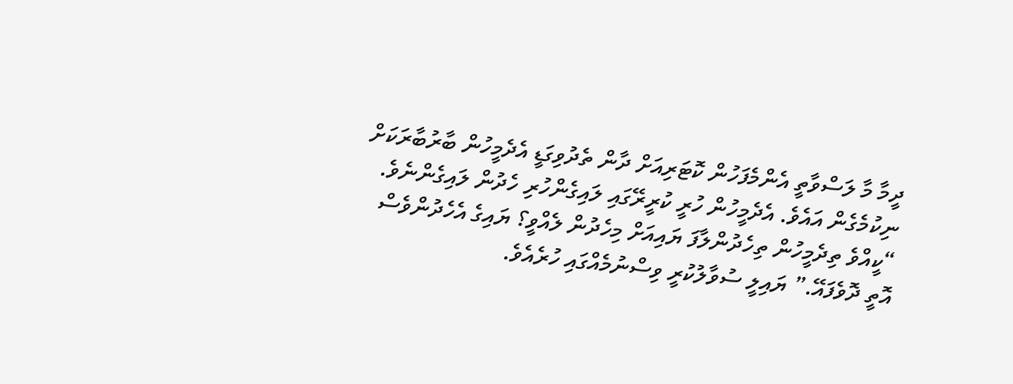ދީމާ މާ ލަސްވާތީ އެންމެފަހުން ކޮޓަރިއަށް ދާން ތެދުވިގަޑީ އެދެމީހުން ބާރުބާރަކަށް ނިކުމެގެން އައެވެ. އެދެމީހުން ހުރީ ކުރީރޭގައި ލައިގެންހުރި ހެދުން ލައިގެންނެވެ. “ކީއްވެ ތިދެމީހުން ތިހެދުންލާފަ ޔައިއަށް މިހެދުން ލެއްވީ؟ ޔައިގެ އެހެދުންވެސް އޮތީ ދޮވެފައޭ.” ޔައިލީ ސުވާލުކުރީ ވިސްނުމެއްގައި ހުރެއެވެ.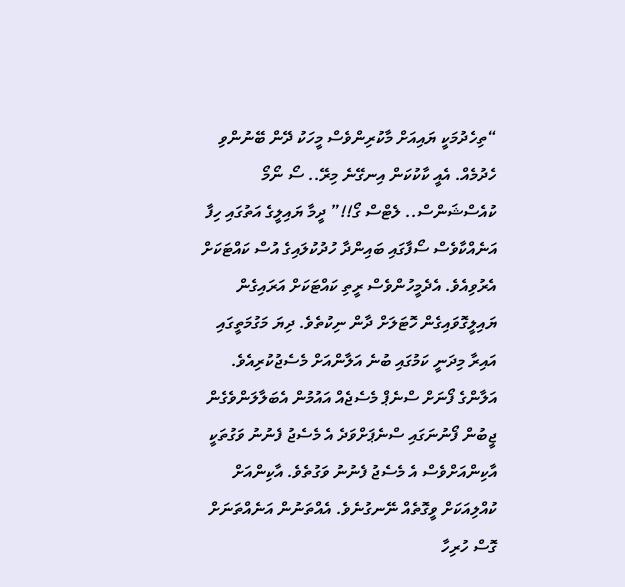“ތިހެދުމަކީ ޔައިއަށް މާކުރިންވެސް މީހަކު ދޭން ބޭނުންވި ހެދުމެއް. އެއީ ކާކުކަން އިނގޭނެ މިރޭ.. ސޯ ނޯމޯ ކުއެސްޝަންސް.. ލެޓްސް ގޯ!!” ދީމާ ޔައިލީގެ އަތުގައި ހިފާ އަނެއްކާވެސް ސޯފާގައި ބައިންދާ ހުދުކުލައިގެ އުސް ކައްޓަކަށް އެރުވިއެވެ. އެދެމީހުންވެސް ރީތި ކައްޓަކަށް އަރައިގެން ޔައިލީގޮވައިގެން ހޮޓަލަށް ދާން ނިކުތެވެ. ދިޔަ މަގުމަތީގައި އައިރާ މިދަނީ ކަމުގައި ބުނެ އަލާންއަށް މެސެޖުކުރިއެވެ.
އަލާންގެ ފޯނަށް ސްނެޕް މެސެޖެއް އައުމުން އެބަލާލަންވެގެން ޖީބުން ފޯނުނަގައި ސްނެޕަށްވަދެ އެ މެސެޖު ފެނުނު ވަގުތަކީ އާކިންއަށްވެސް އެ މެސެޖު ފެނުނު ވަގުތެވެ. އާކިންއަށް ކުއްލިއަކަށް ވީގޮތެއް ނޭނގުނެވެ. އެއްތަނުން އަނެއްތަނަށް ގޮސް ހުރިހާ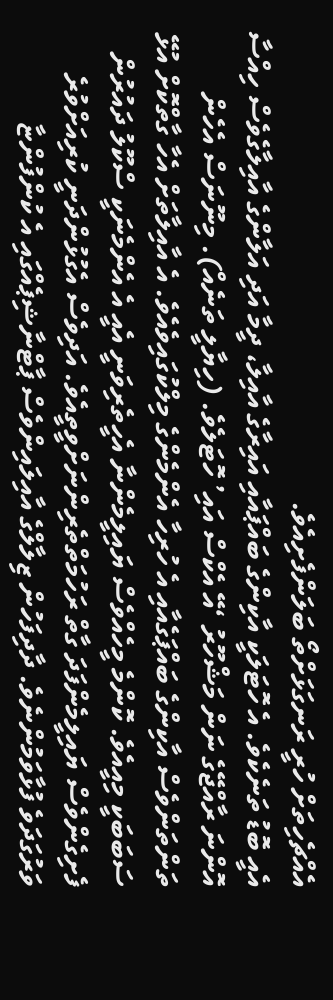އެއްޗެހިތަށް ހުރީ ރަނގަޅަށްތޯ ބަލަންފެށިއެވެ.
އެއީ ބޮޑު ތަނެކެވެ. އެ ހޮޓަލަކީ އާކިންގެ ބައްޕައާއި އައިރާގެ އާއިލާ، ދީމާ އަދި އަލާންގެ އާއިލާގެވެސް ހިއްސާ އޮންނަ ރާއްޖޭގެ ނަން މަޝްހޫރު ‘އޭ އެކްސް އައި’ ހޮޓަލެވެ. (ހިޔާލީ ތަނެއް). މިނޫނަސް އެހެން ތަންތަންވެސް އާކިންގެ ބައްޕަގެއާއި އެ ހުރިހާ އެންމެންގެ މިލްކުގައިވެއެވެ. އެ އާއިލާތަށް އެހާ ގާތްކޮށް އުޅޭ ސަބަބަކީ މިއީއެވެ. ކޮންމެ މީހެއްވެސް ޔައިލީމެންނާ އެހީތެރިވަނީ އެއީ އެ އެންމެނަކީ ސްކޫލު ދައުރުން ފެށިގެންވެސް ޔައިލީމެންފަދަ ގާތް ރަހުމަތްތެރިންނަށްވީތީއެވެ. އަދިވެސް އެގުޅުންދަނީ ކުރިއަށްވުރެ ވަރުގަދަވެ ފުޅާވަމުންނެވެ. ދާދިފަހުން ޒިލާލްގެ އާއިލައިންވެސް ޕާޓްނާޝިޕެއްގައި އެ ކުންފުންޏާ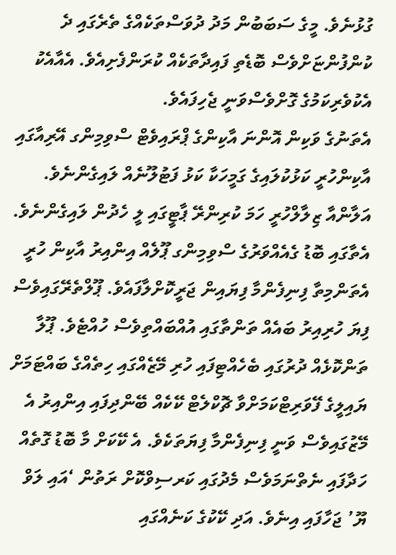ގުޅުނެވެ. މީގެ ސަބަބުން މަދު ދުވަސްތަކެއްގެ ތެރެގައި ދެ ކުންފުންޏަށްވެސް ބޮޑެތި ފައިދާތަކެއް ކުރަންފެށިއެވެ. އެއާއެކު އެކުވެރިކަމުގެ ގޮށްވެސްވަނީ ޖެހިފައެވެ.
އެތަނުގެ ވަކިން އޮންނަ އާކިންގެ ޕްރައިވެޓް ސްވިމިންގ އޭރިއާގައި އާކިންހުރީ ކަޅުކުލައިގެ ގަމީހަކާ ކަޅު ފަޓުލޫނެއް ލައިގެންނެވެ. އަލާންއާ ޒިލާލްހުރީ ހަމަ ކުރިންރޭ ޕާޓީގައި ލީ ހެދުން ލައިގެންނެވެ. އެތާގައި ބޮޑު ގެއެއްވަރުގެ ސްވިމިންގ ޕޫލެއް އިންއިރު އާކިން ހުރީ އެތަންމިތާ ފިނިފެންމާ ފިޔައިން ޖަރީކޮށްލާފައެވެ. ޕޫލްތެރޭގައިވެސް ފިޔަ ހުރިއިރު ބައެއް ތަންތާގައި އުއްބައްތިވެސް ހުއްޓެވެ. ޕޫލާ ތަންކޮޅެއް ދުރުގައި ބެހެއްޓިފައި ހުރި މޭޒެއްގައި ހިތެއްގެ ބައްޓަމަށް ޔައިލީގެ ފޭވަރިޓްކަމަށްވާ ޗޮކްލެޓް ކޭކެއް ބޭންދިފައި އިންއިރު އެ މޭޒުގައިވެސް ވަނީ ފިނިފެންމާ ފިޔަތަކެވެ. އެ ކޭކަށް މާ ބޮޑު ގޮތެއް ހަދާފައި ނެތްނަމަވެސް މެދުގައި ކަރސިވްކޮށް ރަތުން ‘އައި ލަވް ޔޫ’ ޖަހާފައި އިނެވެ. އަދި ކޭކުގެ ކަނެއްގައި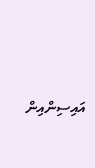އައިސިންއިން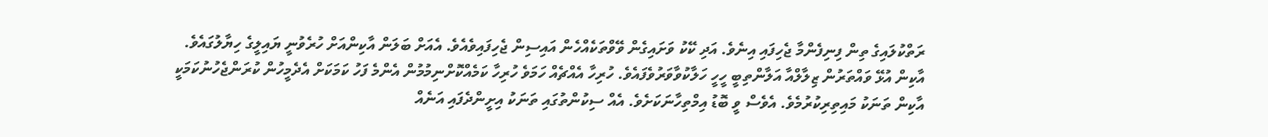ރަތްކުލައިގެ ތިން ފިނިފެންމާ ޖެހިފައި އިނެވެ. އަދި ކޭކު ވަށައިގެން ވޭވްތަކެއްހެން އައިސިން ޖެހިފައިވެއެވެ. އެއަށް ބަލަން އާކިންއަށް ހުރެވުނީ ޔައިލީގެ ހިޔާލުގައެވެ.
އާކިން އުޅޭ ވައްތަރުން ޒިލާލްއާ އަލާންތިބީ ހީހީ ހަލާކުވާވަރުވެފައެވެ. ހުރިހާ އެއްޗެއް ހަމަވެ ހުރިހާ ކަމެއްކޮށްނިމުމުން އެންމެ ފަހު ކަމަކަށް އެދެމީހުން ކުރަންޖެހުނުކަމަކީ އާކިން ތަނަކު މައިތިރިކުރުމެވެ. އެވެސް ވީ ބޮޑު އިމްތިހާނަކަށެވެ. އެއް ސިކުންތުގައި ތަނަކު އިށީންދެފައި އަނެއް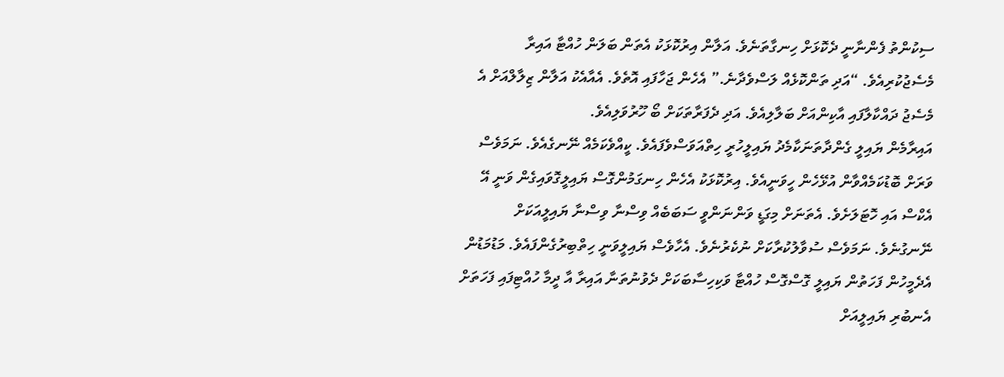ސިކުންތު ފެންނާނީ ދެކޮޅަށް ހިނގާތަނެވެ. އަލާން އިރުކޮޅަކު އެތަން ބަލަން ހުއްޓާ އައިރާ މެސެޖުކުރިއެވެ. “އަދި ތަންކޮޅެއް ލަސްވެދާނެ.” އެހެން ޖަހާފައި އޮތެވެ. އެއާއެކު އަލާން ޒިލާލްއަށް އެ މެސެޖު ދައްކާލާފައި އާކިންއަށް ބަލާލިއެވެ. އަދި ދެފަރާތަކަށް ބޯ ހޫރުވަލިއެވެ.
އައިރާމެން ޔައިލީ ގެންދާތަނަކާމެދު ޔައިލީހުރީ ހިތްއަވަސްވެފައެވެ. ކީއްވެކަމެއް ނޭނގެއެވެ. ނަމަވެސް ވަރަށް ބޮޑުކަމެއްވާން އުޅޭހެން ހީވަނީއެވެ. އިރުކޮޅަކު އެހެން ހިނގަމުންގޮސް ޔައިލީގޮވައިގެން ވަނީ އޭ އެކްސް އައި ހޮޓަލަށެވެ. އެތަނަށް މިގަޑީ ވަންނަންވީ ސަބަބެއް ވިސްނާ ވިސްނާ ޔައިލީއަކަށް ނޭނގުނެވެ. ނަމަވެސް ސުވާލުކުރާކަށް ނުކެރުނެވެ. އެހާވެސް ޔައިލީވަނީ ހިތްބިރުގެންފައެވެ. މަޑުމަޑުން އެދެމީހުން ފަހަތުން ޔައިލީ ގޮސްގޮސް ހުއްޓާ ވަކިހިސާބަކަށް ދެވުނުތަނާ އައިރާ އާ ދީމާ ހުއްޓިފައި ފަހަތަށް އެނބުރި ޔައިލީއަށް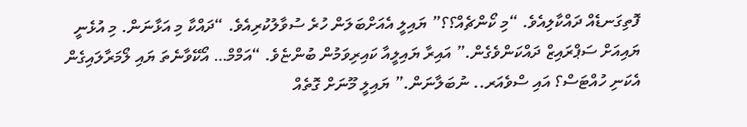ފޮތިގަނޑެއް ދައްކާލިއެވެ. “މި ކޯންޗެއް؟؟” ޔައިލީ އެއަށްބަލަން ހުރެ ސުވާލުކުރިއެވެ. “ދައްކާ މި އަޅާނަން. މި އުޅެނީ ޔައިއަށް ސަޕްރައިޒް ދައްކަންވެގެން.” އައިރާ ޔައިލީއާ ކައިރިވަމުން ބުންޏެވެ. “އަމްމް… އޯކޭވާނެތަ ޔައި ލޯމަރާލައިގެން އެކަނި ހުއްޓަސް؟ އައި ސްވެއަރ.. ނުބަލާނަން.” ޔައިލީ މޫނަށް ގޮތެއް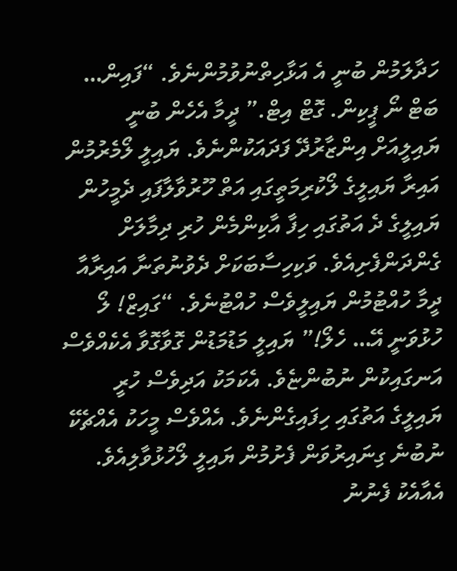ހަދާލަމުން ބުނީ އެ އަޅާހިތްނުވުމުންނެވެ. “ފައިން… ބަޓް ނޯ ޕީކިން. ގޮޓް އިޓް.” ދީމާ އެހެން ބުނީ ޔައިލީއަށް އިންޒާރުދޭ ފަދައަކުންނެވެ. ޔައިލީ ލޯމެރުމުން އައިރާ ޔައިލީގެ ލޯކުރިމަތީގައި އަތް ހޫރުވާލާފައި ދެމީހުން ޔައިލީގެ ދެ އަތުގައި ހިފާ އާކިންމެން ހުރި ދިމާލަށް ގެންދަންފެށިއެވެ. ވަކިހިސާބަކަށް ދެވުނުތަނާ އައިރާއާ ދީމާ ހުއްޓުމުން ޔައިލީވެސް ހުއްޓުނެވެ. “ގައިޒް! ލޯ ހުޅުވަނީ އޭ… ހެލޯ!” ޔައިލީ މަޑުމަޑުން ގޮވާގޮވާ އެކެއްވެސް އަނގައިކުން ނުބުންޏެވެ. އެކަމަކު އަދިވެސް ހުރީ ޔައިލީގެ އަތުގައި ހިފައިގެންނެވެ. އެއްވެސް މީހަކު އެއްޗެކޭ ނުބުނެ ގިނައިރުވަން ފެށުމުން ޔައިލީ ލޯހުޅުވާލިއެވެ. އެއާއެކު ފެނުނު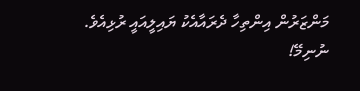މަންޒަރުން އިންތިހާ ދެރައާއެކު ޔައިލީއައީ ރުޅިއެވެ.
ނުނިމޭ!